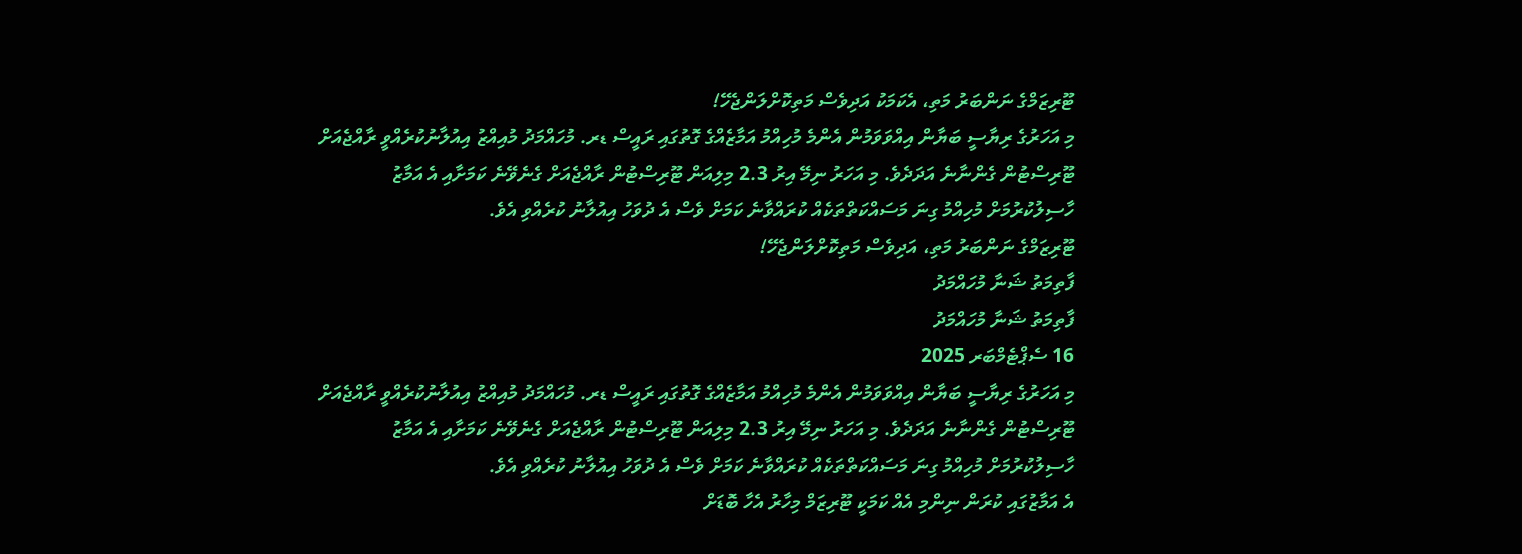ޓޫރިޒަމްގެ ނަންބަރު މަތި، އެކަމަކު އަދިވެސް މަތިކޮށްލަންޖެހޭ!
މި އަހަރުގެ ރިޔާސީ ބަޔާން އިއްވަވަމުން އެންމެ މުހިއްމު އަމާޒެއްގެ ގޮތުގައި ރައީސް ޑރ. މުހައްމަދު މުއިއްޒު އިއުލާނުކުރެއްވީ ރާއްޖެއަށް ޓޫރިސްޓުން ގެންނާނެ އަދަދެވެ. މި އަހަރު ނިމޭ އިރު 2.3 މިލިއަން ޓޫރިސްޓުން ރާއްޖެއަށް ގެނެވޭނެ ކަމަށާއި އެ އަމާޒު ހާސިލުކުރުމަށް މުހިއްމު ގިނަ މަސައްކަތްތަކެއް ކުރައްވާނެ ކަމަށް ވެސް އެ ދުވަހު އިއުލާނު ކުރެއްވި އެވެ.
ޓޫރިޒަމްގެ ނަންބަރު މަތި، އަދިވެސް މަތިކޮށްލަންޖެހޭ!
ފާތިމަތު ޝަނާ މުހައްމަދު
ފާތިމަތު ޝަނާ މުހައްމަދު
16 ސެޕްޓެމްބަރ 2025
މި އަހަރުގެ ރިޔާސީ ބަޔާން އިއްވަވަމުން އެންމެ މުހިއްމު އަމާޒެއްގެ ގޮތުގައި ރައީސް ޑރ. މުހައްމަދު މުއިއްޒު އިއުލާނުކުރެއްވީ ރާއްޖެއަށް ޓޫރިސްޓުން ގެންނާނެ އަދަދެވެ. މި އަހަރު ނިމޭ އިރު 2.3 މިލިއަން ޓޫރިސްޓުން ރާއްޖެއަށް ގެނެވޭނެ ކަމަށާއި އެ އަމާޒު ހާސިލުކުރުމަށް މުހިއްމު ގިނަ މަސައްކަތްތަކެއް ކުރައްވާނެ ކަމަށް ވެސް އެ ދުވަހު އިއުލާނު ކުރެއްވި އެވެ.
އެ އަމާޒުގައި ކުރަން ނިންމި އެއް ކަމަކީ ޓޫރިޒަމް މިހާރު އެހާ ބޮޑަށް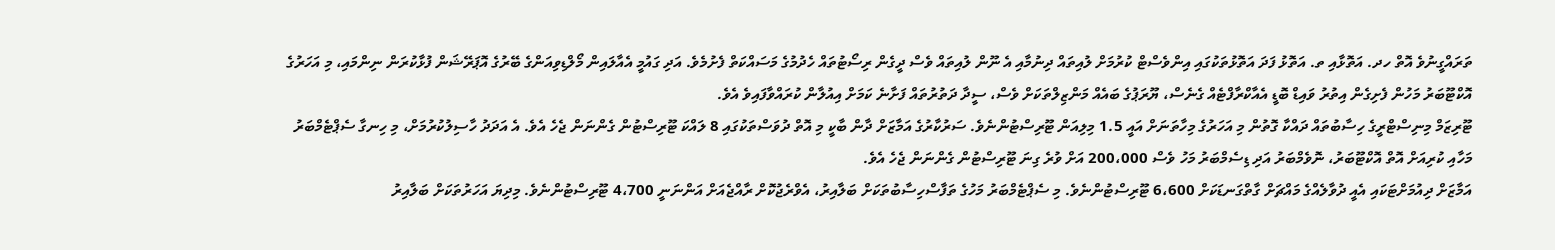ތަރައްގީނުވެ އޮތް ހދ. އަތޮޅާއި ތ. އަތޮޅު ފަދަ އަތޮޅުތަކުގައި އިންވެސްޓް ކުރުމަށް ލުއިތައް ދިނުމާއި އެ ނޫން ލުއިތައް ވެސް ދީގެން ރިސޯޓުތައް ހެދުމުގެ މަސައްކަތް ފެށުމެވެ. އަދި ގައުމީ އެއާލައިން މޯލްޑިވިއަންގެ ބޭރުގެ އޮޕަރޭޝަން ފުޅާކުރަން ނިންމައި، މި އަހަރުގެ އޮކްޓޫބަރު މަހުން ފެށިގެން އިތުރު ވައިޑް ބޮޑީ އެއާކްރާފްޓެއް ގެނެސް، ޔޫރަޕުގެ ބައެއް މަންޒިލްތަކަށް ވެސް، ސީދާ ދަތުރުތައް ފަށާނެ ކަމަށް އިއުލާން ކުރައްވާފައިވެ އެވެ.
ޓޫރިޒަމް މިނިސްޓްރީގެ ހިސާބުތައް ދައްކާ ގޮތުން މި އަހަރުގެ މިހާތަނަށް އައީ 1.5 މިލިއަން ޓޫރިސްޓުންނެވެ. ސަރުކާރުގެ އަމާޒަށް ދާން ބާކީ މި އޮތް ދުވަސްތަކުގައި 8 ލައްކަ ޓޫރިސްޓުން ގެންނަން ޖެހެ އެވެ. އެ އަދަދު ހާސިލުކުރުމަށް، މި ހިނގާ ސެޕްޓެމްބަރު މަހާއި ކުރިއަށް އޮތް އޮކްޓޫބަރު، ނޮވެމްބަރު އަދި ޑިސެމްބަރު މަހު ވެސް 200،000 އަށް ވުރެ ގިނަ ޓޫރިސްޓުން ގެންނަން ޖެހެ އެވެ.
އަމާޒަށް ދިއުމަށްޓަކައި އެއީ ދުވާލެއްގެ މައްޗަށް ގާތްގަނޑަކަށް 6،600 ޓޫރިސްޓުންނެވެ. މި ސެޕްޓެމްބަރު މަހުގެ ތަފާސްހިސާބުތަކަށް ބަލާއިރު، އެވްރެޖުކޮށް ރާއްޖެއަށް އަންނަނީ 4،700 ޓޫރިސްޓުންނެވެ. މިދިޔަ އަހަރުތަކަށް ބަލާއިރު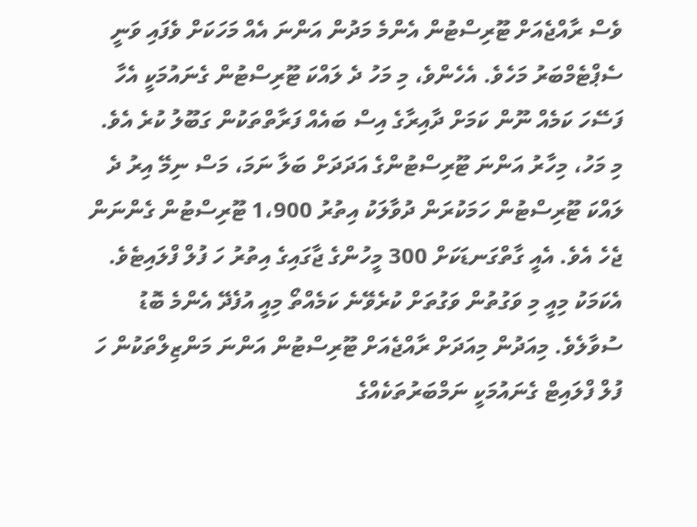ވެސް ރާއްޖެއަށް ޓޫރިސްޓުން އެންމެ މަދުން އަންނަ އެއް މަހަކަށް ވެފައި ވަނީ ސެޕްޓެމްބަރު މަހެވެ. އެހެންވެ، މި މަހު ދެ ލައްކަ ޓޫރިސްޓުން ގެނައުމަކީ އެހާ ފަސޭހަ ކަމެއް ނޫން ކަމަށް ދާއިރާގެ އިސް ބައެއް ފަރާތްތަކުން ގަބޫލު ކުރެ އެވެ.
މި މަހު، މިހާރު އަންނަ ޓޫރިސްޓުންގެ އަދަދަށް ބަލާ ނަމަ، މަސް ނިމޭ އިރު ދެ ލައްކަ ޓޫރިސްޓުން ހަމަކުރަން ދުވާލަކު އިތުރު 1،900 ޓޫރިސްޓުން ގެންނަން ޖެހެ އެވެ. އެއީ ގާތްގަނޑަކަށް 300 މީހުންގެ ޖާގައިގެ އިތުރު ހަ ފުލް ފްލައިޓެވެ. އެކަމަކު މިއީ މި ވަގުތުން ވަގުތަށް ކުރެވޭނެ ކަމެއްތޯ މިއީ އުފެދޭ އެންމެ ބޮޑު ސުވާލެވެ. މިއަދުން މިއަދަށް ރާއްޖެއަށް ޓޫރިސްޓުން އަންނަ މަންޒިލްތަކުން ހަ ފުލް ފްލައިޓް ގެނައުމަކީ ނަމްބަރުތަކެއްގެ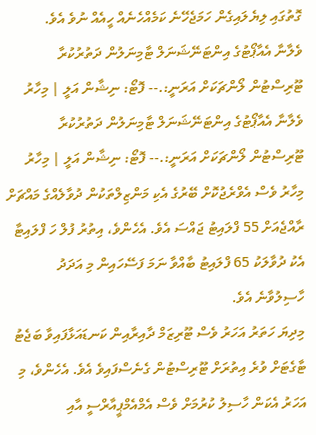ގޮތުގައި ލިޔެލައިގެން ހަމަޖެހޭނެ ކަމެއްހެނެއް ހީއެއް ނުވެ އެވެ.
ވެލާނާ އެއާޕޯޓުގެ އިންޓަނޭޝަނަލް ޓާމިނަލުން ދަތުރުކުރާ ޓޫރިސްޓުން ލޯންޗަކަށް އަރަނީ:.-- ފޮޓޯ: ނިޝާން އަލީ | މިހާރު
ވެލާނާ އެއާޕޯޓުގެ އިންޓަނޭޝަނަލް ޓާމިނަލުން ދަތުރުކުރާ ޓޫރިސްޓުން ލޯންޗަކަށް އަރަނީ:.-- ފޮޓޯ: ނިޝާން އަލީ | މިހާރު
މިހާރު ވެސް އެވްރެޖުކޮށް ބޭރުގެ އެކި މަންޒިލްތަކުން ދުވާލެއްގެ މައްޗަށް ރާއްޖެއަށް 55 ފްލައިޓު ޖައްސަ އެވެ. އެހެންވެ، އިތުރު ފުލް ހަ ފްލައިޓާ އެކު ދުވާލަކު 65 ފްލައިޓު ބާއްވާ ނަމަ ފަސޭހައިން މި އަދަދު ހާސިލުވާނެ އެވެ.
މިދިޔަ ހަތަރު އަހަރު ވެސް ޓޫރިޒަމް ދާއިރާއިން ކަނޑައަޅާފައިވާ ބަޖެޓު ޓާގެޓަށް ވުރެ އިތުރަށް ޓޫރިސްޓުން ގެނެސްފައިވެ އެވެ. އެހެންވެ، މި އަހަރު އެކަން ހާސިލު ކުރުމަށް ވެސް އެމްއެމްޕީއާރްސީ އާއި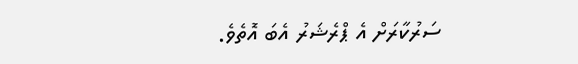ސަރުކާރަށް އެ ޕްރެޝަރު އެބަ އޮތެވެ.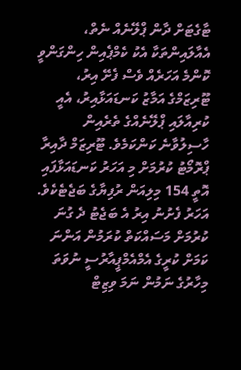ޓާގެޓަށް ދާން ޕްލޭނެއް ނެތް، އެއާލައިންތަކާ އެކު ކެމްޕެއިން ހިންގަންވީ
ކޮންމެ އަހަރެއް ވެސް ފެށޭ އިރު، ޓޫރިޒަމްގެ އަމާޒު ކަނޑައަޅާއިރު، އެއީ ކުރިއާލައި ޕްލޭނެއްގެ ތެރެއިން ހާސިލުވާނެ ކަންކަމެވެ. ޓޫރިޒަމް ދާއިރާ ޕްރޮމޯޓު ކުރުމަށް މި އަހަރު ކަނޑައަޅާފައި އޮތީ 154 މިލިއަން ރުފިޔާގެ ބަޖެޓެކެވެ. އަހަރު ފެށުނު އިރު އެ ބަޖެޓު ދެ ގުނަ ކުރުމަށް މަސައްކަތް ކުރަމުން އަންނަ ކަމަށް ކުރީގެ އެމްއެމްޕީއާރުސީ ނުވަތަ މިހާރުގެ ނަމުން ނަމަ ވިޒިޓް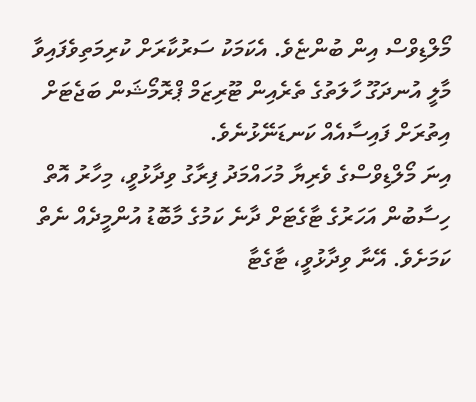މޯލްޑިވްސް އިން ބުންޏެވެ. އެކަމަކު ސަރުކާރަށް ކުރިމަތިވެފައިވާ މާލީ އުނދަގޫ ހާލަތުގެ ތެރެއިން ޓޫރިޒަމް ޕްރޮމޯޝަން ބަޖެޓަށް އިތުރަށް ފައިސާއެއް ކަނޑަނޭޅުނެވެ.
އިނަ މޯލްޑިވްސްގެ ވެރިޔާ މުހައްމަދު ފިރާގު ވިދާޅުވީ، މިހާރު އޮތް ހިސާބުން އަހަރުގެ ޓާގެޓަށް ދާނެ ކަމުގެ މާބޮޑު އުންމީދެއް ނެތް ކަމަށެވެ. އޭނާ ވިދާޅުވީ، ޓާގެޓާ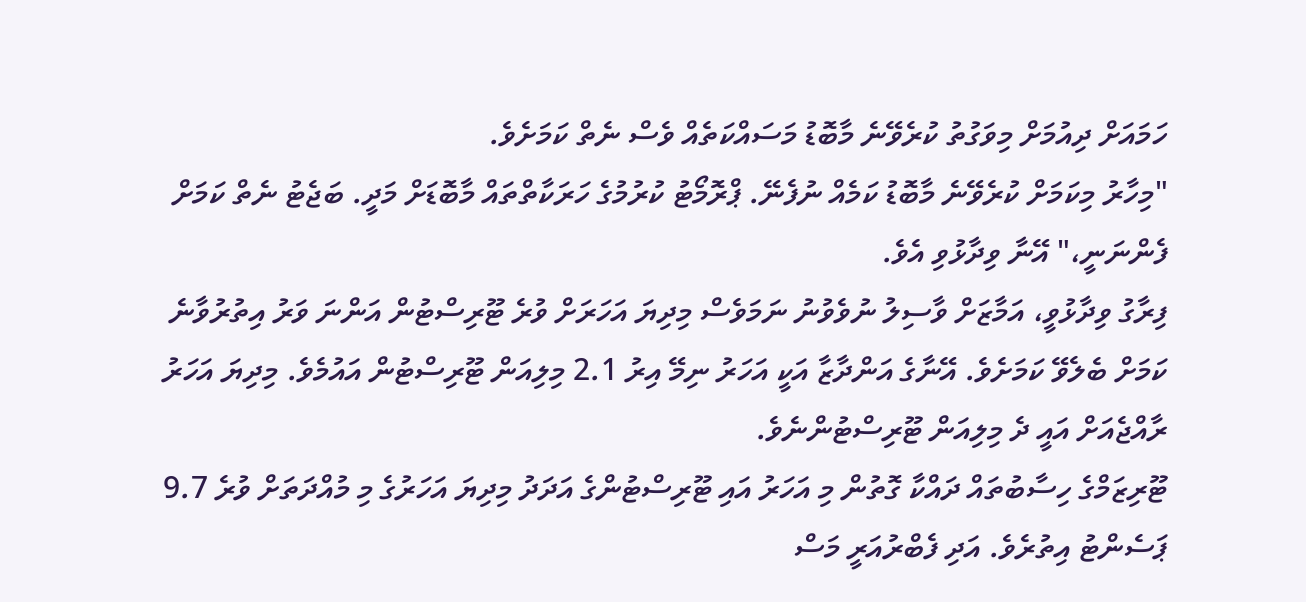ހަމައަށް ދިއުމަށް މިވަގުތު ކުރެވޭނެ މާބޮޑު މަސައްކަތެއް ވެސް ނެތް ކަމަށެވެ.
"މިހާރު މިކަމަށް ކުރެވޭނެ މާބޮޑު ކަމެއް ނުފެނޭ. ޕްރޮމޯޓު ކުރުމުގެ ހަރަކާތްތައް މާބޮޑަށް މަދީ. ބަޖެޓު ނެތް ކަމަށް ފެންނަނީ،" އޭނާ ވިދާޅުވި އެވެ.
ފިރާގު ވިދާޅުވީ، އަމާޒަށް ވާސިލު ނުވެވުނު ނަމަވެސް މިދިޔަ އަހަރަށް ވުރެ ޓޫރިސްޓުން އަންނަ ވަރު އިތުރުވާނެ ކަމަށް ބެލެވޭ ކަމަށެވެ. އޭނާގެ އަންދާޒާ އަކީ އަހަރު ނިމޭ އިރު 2.1 މިލިއަން ޓޫރިސްޓުން އައުމެވެ. މިދިޔަ އަހަރު ރާއްޖެއަށް އައީ ދެ މިލިއަން ޓޫރިސްޓުންނެވެ.
ޓޫރިޒަމްގެ ހިސާބުތައް ދައްކާ ގޮތުން މި އަހަރު އައި ޓޫރިސްޓުންގެ އަދަދު މިދިޔަ އަހަރުގެ މި މުއްދަތަށް ވުރެ 9.7 ޕަސެންޓު އިތުރެވެ. އަދި ފެބްރުއަރީ މަސް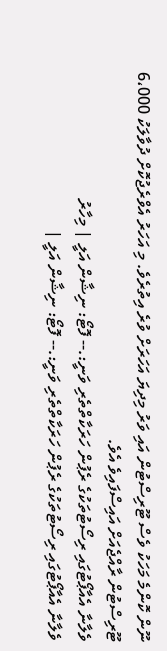ނޫން ކޮންމެ މަހަކު ވެސް ޓޫރިސްޓުން އައި ވަރު މިދިޔަ އަހަރަށް ވުރެ އިތުރެވެ. މި އަހަރު އެވްރެޖުކޮށް ދުވާލަކު 6،000 ޓޫރިސްޓުން ރާއްޖެއަށް އައިސްފައިވެ އެވެ.
ވެލާނާ އެއާޕޯޓުގައި ރިސޯޓުތަކުގެ ރެޕުން ހަރަކާތްތެރި ވަނީ:.-- ފޮޓޯ: ނިޝާން އަލީ | މިހާރު
ވެލާނާ އެއާޕޯޓުގައި ރިސޯޓުތަކުގެ ރެޕުން ހަރަކާތްތެރި ވަނީ:.-- ފޮޓޯ: ނިޝާން އަލީ |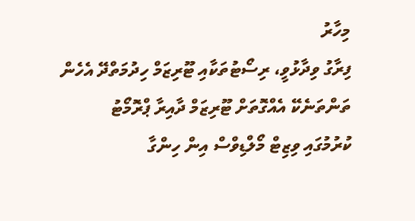މިހާރު
ފިރާގު ވިދާޅުވީ، ރިސޯޓުތަކާއި ޓޫރިޒަމް ހިދުމަތްދޭ އެހެން ތަންތަނެކޭ އެއްގޮތަށް ޓޫރިޒަމް ދާއިރާ ޕްރޮމޯޓު ކުރުމުގައި ވިޒިޓް މޯލްޑިވްސް އިން ހިންގާ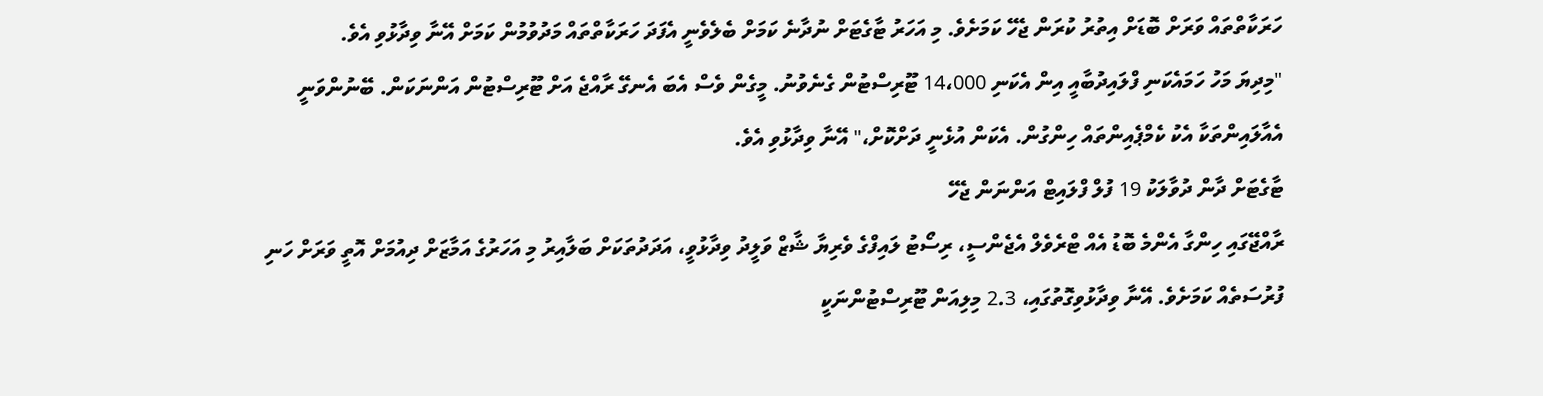ހަރަކާތްތައް ވަރަށް ބޮޑަށް އިތުރު ކުރަން ޖެހޭ ކަމަށެވެ. މި އަހަރު ޓާގެޓަށް ނުދާނެ ކަމަށް ބެލެވެނީ އެފަދަ ހަރަކާތްތައް މަދުވުމުން ކަމަށް އޭނާ ވިދާޅުވި އެވެ.
"މިދިޔަ މަހު ހަމައެކަނި ފްލައިދުބާއީ އިން އެކަނި 14،000 ޓޫރިސްޓުން ގެނެވުނު. މީގެން ވެސް އެބަ އެނގޭ ރާއްޖެ އަށް ޓޫރިސްޓުން އަންނަކަން. ބޭނުންވަނީ އެއާލައިންތަކާ އެކު ކެމްޕެއިންތައް ހިންގުން. އެކަން އުޅެނީ ދަށްކޮށް،" އޭނާ ވިދާޅުވި އެވެ.
ޓާގެޓަށް ދާން ދުވާލަކު 19 ފުލް ފްލައިޓް އަންނަން ޖެހޭ
ރާއްޖޭގައި ހިންގާ އެންމެ ބޮޑު އެއް ޓްރެވެލް އެޖެންސީ، ރިސޯޓު ލައިފްގެ ވެރިޔާ ޝާޒް ވަލީދު ވިދާޅުވީ، އަދަދުތަކަށް ބަލާއިރު މި އަހަރުގެ އަމާޒަށް ދިއުމަށް އޮތީ ވަރަށް ހަނި ފުރުސަތެއް ކަމަށެވެ. އޭނާ ވިދާޅުވިގޮތުގައި، 2.3 މިލިއަން ޓޫރިސްޓުންނަކީ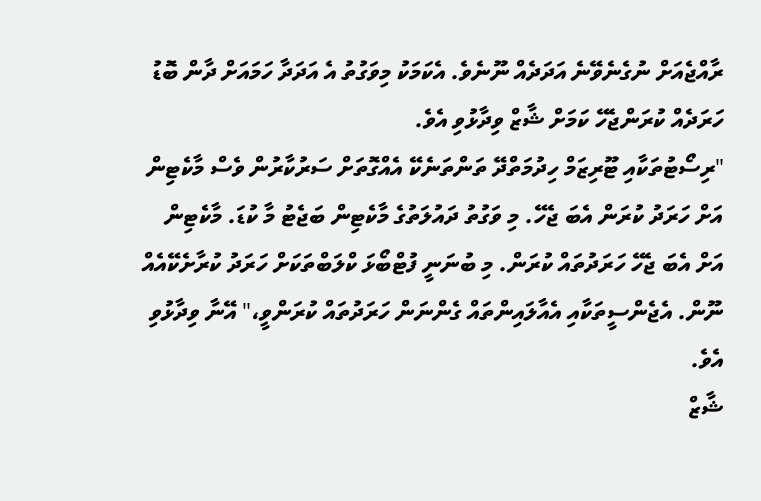ރާއްޖެއަށް ނުގެނެވޭނެ އަދަދެއް ނޫނެވެ. އެކަމަކު މިވަގުތު އެ އަދަދާ ހަމައަށް ދާން ބޮޑު ހަރަދެއް ކުރަންޖެހޭ ކަމަށް ޝާޒް ވިދާޅުވި އެވެ.
"ރިސޯޓުތަކާއި ޓޫރިޒަމް ހިދުމަތްދޭ ތަންތަނެކޭ އެއްގޮތަށް ސަރުކާރުން ވެސް މާކެޓިން އަށް ހަރަދު ކުރަން އެބަ ޖެހޭ. މި ވަގުތު ދައުލަތުގެ މާކެޓިން ބަޖެޓު މާ ކުޑަ. މާކެޓިން އަށް އެބަ ޖެހޭ ހަރަދުތައް ކުރަން. މި ބުނަނީ ފުޓްބޯޅަ ކްލަބްތަކަށް ހަރަދު ކުރާށެކޭއެއް ނޫން. އެޖެންސީތަކާއި އެއާލައިންތައް ގެންނަން ހަރަދުތައް ކުރަންވީ،" އޭނާ ވިދާޅުވި އެވެ.
ޝާޒް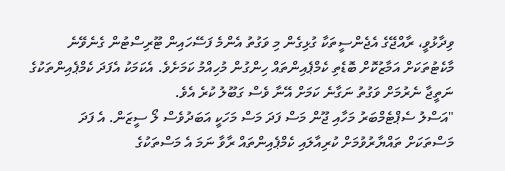ވިދާޅުވީ، ރާއްޖޭގެ އެޖެންސީތަކާ ގުޅިގެން މި ވަގުތު އެންމެ ފަސޭހައިން ޓޫރިސްޓުން ގެނެވޭނެ މާކެޓުތަކަށް އަމާޒުކޮށް ބޮޑެތި ކެމްޕެއިންތައް ހިންގުން މުހިއްމު ކަމަށެވެ. އެކަމަކު އެފަދަ ކެމްޕެއިންތަކުގެ ނަތީޖާ ނެރުމަށް ވަގުތު ނަގާނެ ކަމަށް އޭނާ ވެސް ގަބޫލު ކުރެ އެވެ.
"އަސްލު ސެޕްޓެމްބަރު މަހާއި ޖޫން މަސް ފަދަ މަސް މަހަކީ އަބަދުވެސް ލޯ ސީޒަން. އެ ފަދަ މަސްތަކަށް ތައްޔާރުވުމަށް ކުރިއާލައި ކެމްޕެއިންތައް ރާވާ ނަމަ އެ މަސްތަކުގެ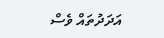އަދަދުތައް ވެސް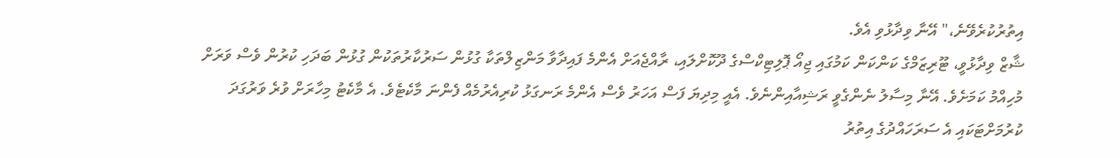އިތުރުކުރެވޭނެ،" އޭނާ ވިދާޅުވި އެވެ.
ޝާޒް ވިދާޅުވީ، ޓޫރިޒަމްގެ ކަންކަން ކަމުގައި ޖިއޯ ޕޮލިޓިކްސްގެ ދޫކޮށްލައި، ރާއްޖެއަށް އެންމެ ފައިދާވާ މަންޒިލްތަކާ ގުޅުން ސަރުކާރުތަކުން ގުޅުން ބަދަހި ކުރުން ވެސް ވަރަށް މުހިއްމު ކަމަށެވެ. އޭނާ މިސާލު ނެންގެވީ ރަޝިއާއިންނެވެ. އެއީ މިދިޔަ ފަސް އަހަރު ވެސް އެންމެ ރަނގަޅު ކުރިއެރުމެއް ފެންނަ މާކެޓެވެ. އެ މާކެޓު މިހާރަށް ވުރެ ވަރުގަދަ ކުރުމަށްޓަކައި އެ ސަރަހައްދުގެ އިތުރު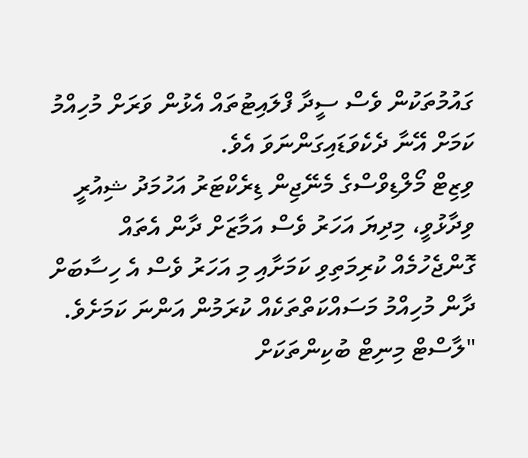ގައުމުތަކުން ވެސް ސީދާ ފްލައިޓުތައް އެޅުން ވަރަށް މުހިއްމު ކަމަށް އޭނާ ދެކެވަޑައިގަންނަވަ އެވެ.
ވިޒިޓް މޯލްޑިވްސްގެ މެނޭޖިން ޑިރެކްޓަރު އަހުމަދު ޝިއުރީ ވިދާޅުވީ، މިދިޔަ އަހަރު ވެސް އަމާޒަށް ދާން އެތައް ގޮންޖެހުމެއް ކުރިމަތިވި ކަމަށާއި މި އަހަރު ވެސް އެ ހިސާބަށް ދާން މުހިއްމު މަސައްކަތްތަކެއް ކުރަމުން އަންނަ ކަމަށެވެ.
"ލާސްޓް މިނިޓް ބުކިންތަކަށް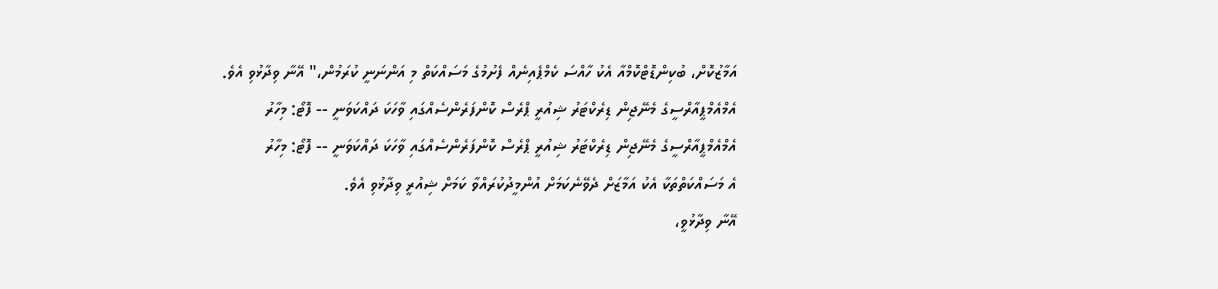އަމާޒުކޮށް، ބުކިންޑޮޓްކޮމްއާ އެކު ހާއްސަ ކެމްޕެއިނެއް ފެށުމުގެ މަސައްކަތް މި އަންނަނީ ކުރަމުން،" އޭނާ ވިދާޅުވި އެވެ.
އެމްއެމްޕީއާރްސީގެ މެނޭޖިން ޑިރެކްޓަރު ޝިއުރީ ޕްރެސް ކޮންފަރެންސެއްގައި ވާހަކަ ދައްކަވަނީ -- ފޮޓޯ: މިހާރު
އެމްއެމްޕީއާރްސީގެ މެނޭޖިން ޑިރެކްޓަރު ޝިއުރީ ޕްރެސް ކޮންފަރެންސެއްގައި ވާހަކަ ދައްކަވަނީ -- ފޮޓޯ: މިހާރު
އެ މަސައްކަތްތަކާ އެކު އަމާޒަށް ދެވޭނެކަމަށް އުންމީދުކުރައްވާ ކަމަށް ޝިއުރީ ވިދާޅުވި އެވެ.
އޭނާ ވިދާޅުވީ،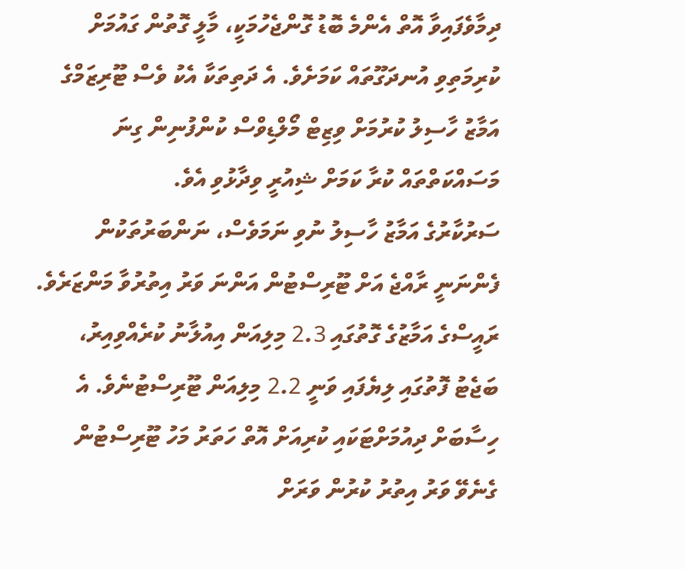ދިމާވެފައިވާ އޮތް އެންމެ ބޮޑު ގޮންޖެހުމަކީ، މާލީ ގޮތުން ގައުމަށް ކުރިމަތިވި އުނދަގޫތައް ކަމަށެވެ. އެ ދަތިތަކާ އެކު ވެސް ޓޫރިޒަމްގެ އަމާޒު ހާސިލު ކުރުމަށް ވިޒިޓް މޯލްޑިވްސް ކުންފުނިން ގިނަ މަސައްކަތްތައް ކުރާ ކަމަށް ޝިއުރީ ވިދާޅުވި އެވެ.
ސަރުކާރުގެ އަމާޒު ހާސިލު ނުވި ނަމަވެސް، ނަންބަރުތަކުން ފެންނަނީ ރާއްޖެ އަށް ޓޫރިސްޓުން އަންނަ ވަރު އިތުރުވާ މަންޒަރެވެ. ރައީސްގެ އަމާޒުގެ ގޮތުގައި 2.3 މިލިއަން އިއުލާނު ކުރެއްވިއިރު، ބަޖެޓު ފޮތުގައި ލިޔެފައި ވަނީ 2.2 މިލިއަން ޓޫރިސްޓުނެވެ. އެ ހިސާބަށް ދިއުމަށްޓަކައި ކުރިއަށް އޮތް ހަތަރު މަހު ޓޫރިސްޓުން ގެނެވޭ ވަރު އިތުރު ކުރުން ވަރަށް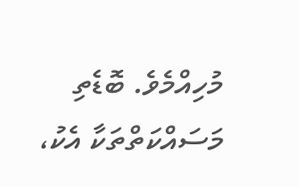މުހިއްމެވެ. ބޮޑެތި މަސައްކަތްތަކާ އެކު،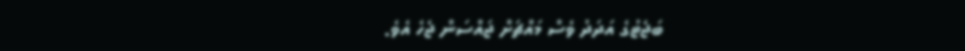ބަޖެޓުގެ އަދަދު ވެސް މައްޗަށް ޖައްސަން ޖެހެ އެވެ.